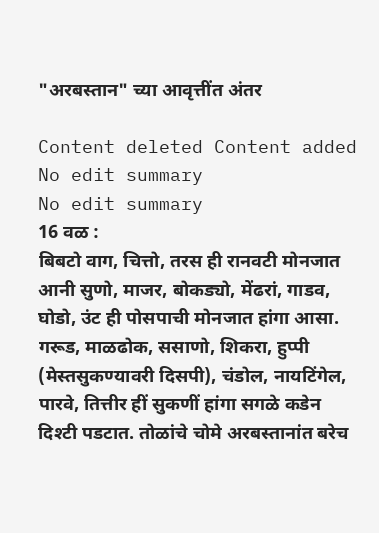"अरबस्तान" च्या आवृत्तींत अंतर

Content deleted Content added
No edit summary
No edit summary
16 वळ :
बिबटो वाग, चित्तो, तरस ही रानवटी मोनजात आनी सुणो, माजर, बोकड्यो, मेंढरां, गाडव, घोडो, उंट ही पोसपाची मोनजात हांगा आसा. गरूड, माळढोक, ससाणो, शिकरा, हुप्पी (मेस्तसुकण्यावरी दिसपी), चंडोल, नायटिंगेल, पारवे, तित्तीर हीं सुकणीं हांगा सगळे कडेन दिश्टी पडटात. तोळांचे चोमे अरबस्तानांत बरेच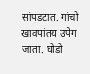सांपडटात. गांचो खावपांतय उपेग जाता. घोडो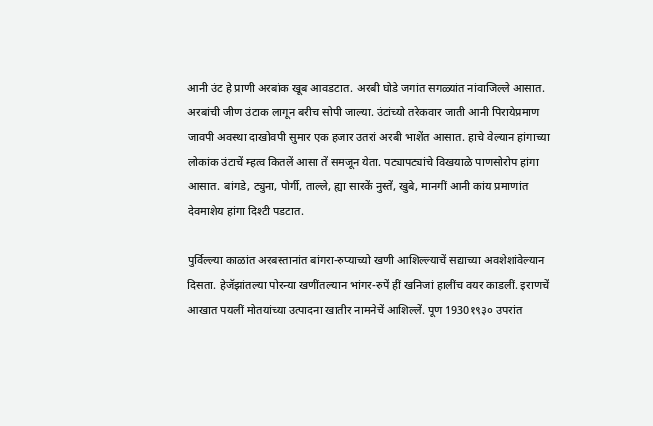आनी उंट हे प्राणी अरबांक खूब आवडटात. अरबी घोडे जगांत सगळ्यांत नांवाजिल्ले आसात. अरबांची जीण उंटाक लागून बरीच सोपी जाल्या. उंटांच्यो तरेकवार जाती आनी पिरायेप्रमाण जावपी अवस्था दाखोवपी सुमार एक हजार उतरां अरबी भाशेंत आसात. हाचे वेल्यान हांगाच्या लोकांक उंटाचें म्हत्व कितलें आसा तें समजून येता. पट्यापट्यांचे विखयाळे पाणसोरोप हांगा आसात. बांगडे, ट्युना, पोर्गी, ताल्ले, ह्या सारकें नुस्तें, खुबे, मानगीं आनी कांय प्रमाणांत देवमाशेय हांगा दिश्टी पडटात.

पुर्विल्ल्या काळांत अरबस्तानांत बांगरा-रुप्याच्यो खणी आशिल्ल्याचें सद्याच्या अवशेशांवेल्यान दिसता. हेजॅझांतल्या पोरन्या खणींतल्यान भांगर-रुपें हीं खनिजां हालींच वयर काडलीं. इराणचें आखात पयलीं मोतयांच्या उत्पादना खातीर नामनेचें आशिल्लें. पूण 1930१९३० उपरांत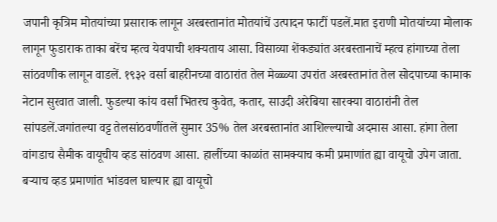जपानी कृत्रिम मोतयांच्या प्रसाराक लागून अरबस्तानांत मोतयांचें उत्पादन फाटीं पडलें.मात इराणी मोतयांच्या मोलाक लागून फुडाराक ताका बरेंच म्हत्व येवपाची शक्यताय आसा. विसाव्या शेंकड्यांत अरबस्तानाचें म्हत्व हांगाच्या तेला सांठवणीक लागून वाडलें. १९३२ वर्सा बाहरीनच्या वाठारांत तेल मेळ्ळ्या उपरांत अरबस्तानांत तेल सोदपाच्या कामाक नेटान सुरवात जाली. फुडल्या कांय वर्सां भितरच कुवेत, कतार, साउदी अरेबिया सारक्या वाठारांनी तेल सांपडलें.जगांतल्या वट्ट तेलसांठवणींतलें सुमार 35% तेल अरबस्तानांत आशिल्ल्याचो अदमास आसा. हांगा तेला वांगडाच सैमीक वायूचीय व्हड सांठवण आसा. हालींच्या काळांत सामक्याच कमी प्रमाणांत ह्या वायूचो उपेग जाता. बऱ्याच व्हड प्रमाणांत भांडवल घाल्यार ह्या वायूचो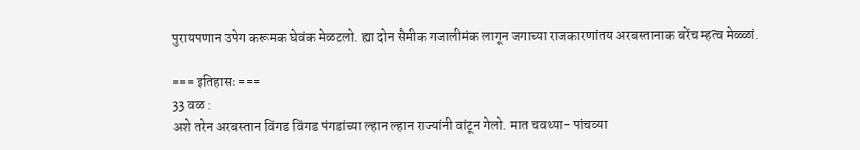पुरायपणान उपेग करूमक घेवंक मेळटलो. ह्या दोन सैमीक गजालीमंक लागून जगाच्या राजकारणांतय अरबस्तानाक बरेंच म्हत्व मेळ्ळां.

=== इतिहासः ===
33 वळ :
अशे तरेन अरबस्तान विंगड विंगड पंगडांच्या ल्हान ल्हान राज्यांनी वांटून गेलो. मात चवथ्या- पांचव्या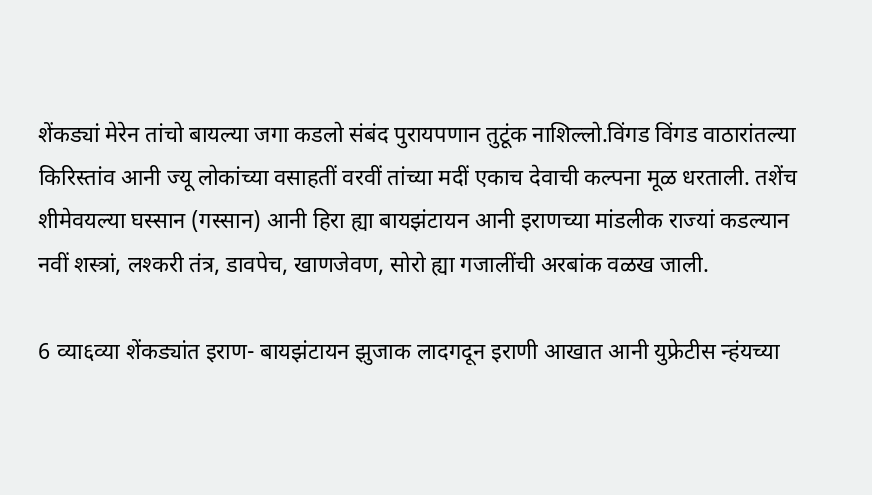शेंकड्यां मेरेन तांचो बायल्या जगा कडलो संबंद पुरायपणान तुटूंक नाशिल्लो.विंगड विंगड वाठारांतल्या किरिस्तांव आनी ज्यू लोकांच्या वसाहतीं वरवीं तांच्या मदीं एकाच देवाची कल्पना मूळ धरताली. तशेंच शीमेवयल्या घस्सान (गस्सान) आनी हिरा ह्या बायझंटायन आनी इराणच्या मांडलीक राज्यां कडल्यान नवीं शस्त्रां, लश्करी तंत्र, डावपेच, खाणजेवण, सोरो ह्या गजालींची अरबांक वळख जाली.

6 व्या६व्या शेंकड्यांत इराण- बायझंटायन झुजाक लादगदून इराणी आखात आनी युफ्रेटीस न्हंयच्या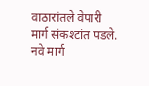वाठारांतले वेपारी मार्ग संकश्टांत पडले. नवे मार्ग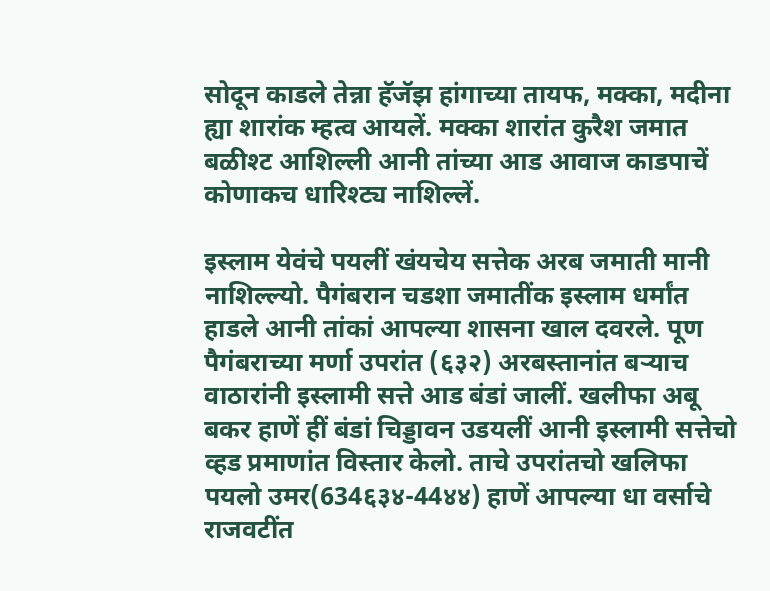सोदून काडले तेन्ना हॅजॅझ हांगाच्या तायफ, मक्का, मदीना ह्या शारांक म्हत्व आयलें. मक्का शारांत कुरैश जमात बळीश्ट आशिल्ली आनी तांच्या आड आवाज काडपाचें कोणाकच धारिश्ट्य नाशिल्लें.

इस्लाम येवंचे पयलीं खंयचेय सत्तेक अरब जमाती मानी नाशिल्ल्यो. पैगंबरान चडशा जमातींक इस्लाम धर्मांत हाडले आनी तांकां आपल्या शासना खाल दवरले. पूण पैगंबराच्या मर्णा उपरांत (६३२) अरबस्तानांत बऱ्याच वाठारांनी इस्लामी सत्ते आड बंडां जालीं. खलीफा अबू बकर हाणें हीं बंडां चिड्डावन उडयलीं आनी इस्लामी सत्तेचो व्हड प्रमाणांत विस्तार केलो. ताचे उपरांतचो खलिफा पयलो उमर(634६३४-44४४) हाणें आपल्या धा वर्साचे राजवटींत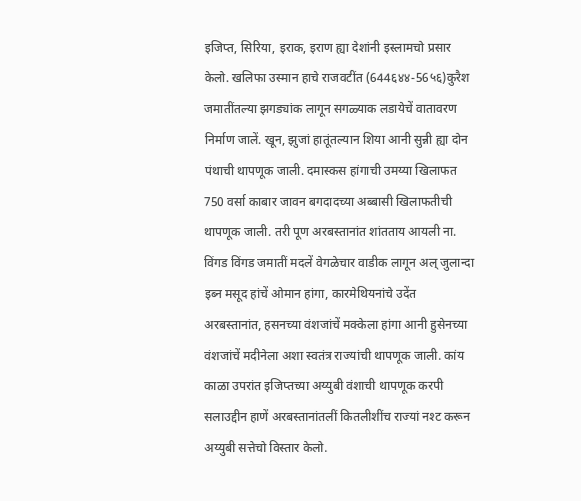इजिप्त, सिरिया, इराक, इराण ह्या देशांनी इस्लामचो प्रसार केलो. खलिफा उस्मान हाचे राजवटींत (644६४४-56५६)कुरैश जमातींतल्या झगड्यांक लागून सगळ्याक लडायेचें वातावरण निर्माण जालें. खून, झुजां हातूंतल्यान शिया आनी सुन्नी ह्या दोन पंथाची थापणूक जाली. दमास्कस हांगाची उमय्या खिलाफत 750 वर्सा काबार जावन बगदादच्या अब्बासी खिलाफतीची थापणूक जाली. तरी पूण अरबस्तानांत शांतताय आयली ना. विंगड विंगड जमातीं मदलें वेगळेचार वाडीक लागून अल् जुलान्दा इब्न मसूद हांचें ओमान हांगा, कारमेथियनांचे उदेंत अरबस्तानांत, हसनच्या वंशजांचें मक्केला हांगा आनी हुसेनच्या वंशजांचें मदीनेला अशा स्वतंत्र राज्यांची थापणूक जाली. कांय काळा उपरांत इजिप्तच्या अय्युबी वंशाची थापणूक करपी सलाउद्दीन हाणें अरबस्तानांतलीं कितलीशींच राज्यां नश्ट करून अय्युबी सत्तेचो विस्तार केलो.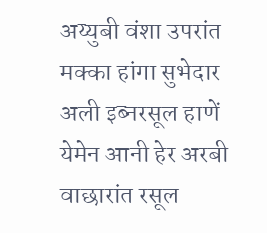अय्युबी वंशा उपरांत मक्का हांगा सुभेदार अली इब्नरसूल हाणें येमेन आनी हेर अरबी वाछारांत रसूल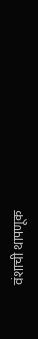वंशाची थापणूक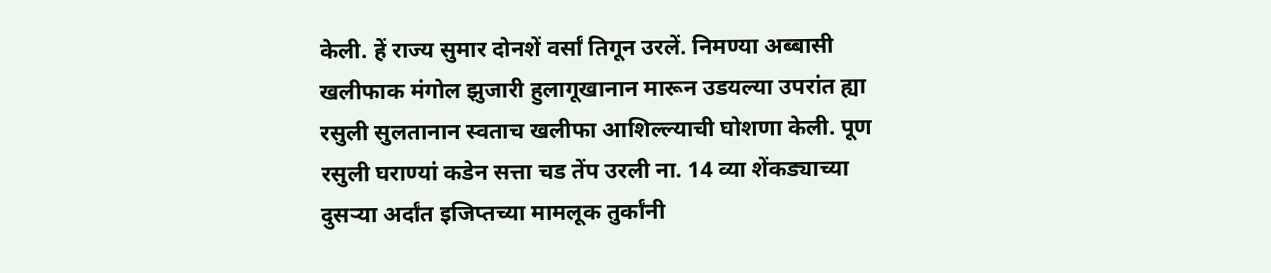केली. हें राज्य सुमार दोनशें वर्सां तिगून उरलें. निमण्या अब्बासी खलीफाक मंगोल झुजारी हुलागूखानान मारून उडयल्या उपरांत ह्या रसुली सुलतानान स्वताच खलीफा आशिल्ल्याची घोशणा केली. पूण रसुली घराण्यां कडेन सत्ता चड तेंप उरली ना. 14 व्या शेंकड्याच्या दुसऱ्या अर्दांत इजिप्तच्या मामलूक तुर्कांनी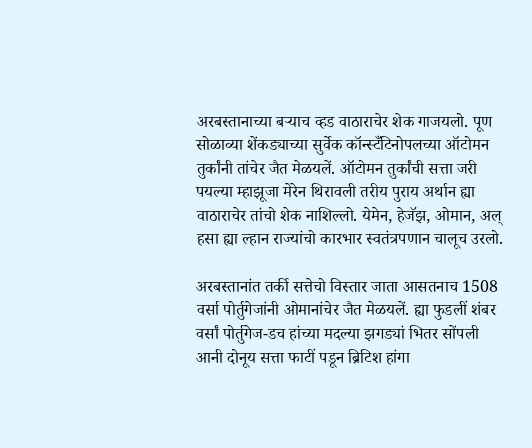अरबस्तानाच्या बऱ्याच व्हड वाठाराचेर शेक गाजयलो. पूण सोळाव्या शेंकड्याच्या सुर्वेक कॉन्स्टँटिनोपलच्या ऑटोमन तुर्कांनी तांचेर जैत मेळयलें. ऑटोमन तुर्कांची सत्ता जरी पयल्या म्हाझूजा मेरेन थिरावली तरीय पुराय अर्थान ह्या वाठाराचेर तांचो शेक नाशिल्लो. येमेन, हेजॅझ, ओमान, अल् हसा ह्या ल्हान राज्यांचो कारभार स्वतंत्रपणान चालूच उरलो.

अरबस्तानांत तर्की सत्तेचो विस्तार जाता आसतनाच 1508 वर्सा पोर्तुगेजांनी ओमानांचेर जैत मेळयलें. ह्या फुडलीं शंबर वर्सां पोर्तुगेज-डच हांच्या मदल्या झगड्यां भितर सोंपली आनी दोनूय सत्ता फाटीं पडून ब्रिटिश हांगा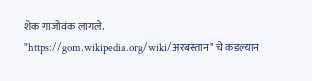शेक गाजोवंक लागले.
"https://gom.wikipedia.org/wiki/अरबस्तान" चे कडल्यान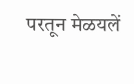परतून मेळयलें